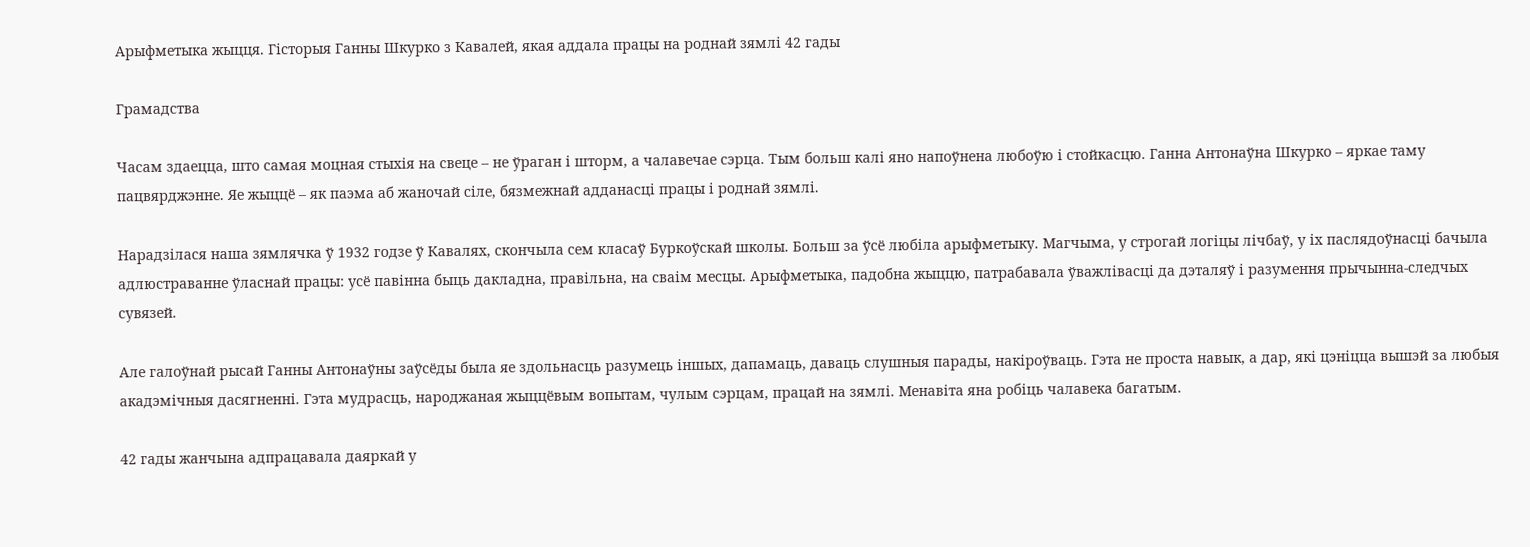Арыфметыка жыцця. Гісторыя Ганны Шкурко з Кавалей, якая аддала працы на роднай зямлі 42 гады

Грамадства

Часам здаецца, што самая моцная стыхія на свеце – не ўраган і шторм, а чалавечае сэрца. Тым больш калі яно напоўнена любоўю і стойкасцю. Ганна Антонаўна Шкурко – яркае таму пацвярджэнне. Яе жыццё – як паэма аб жаночай сіле, бязмежнай адданасці працы і роднай зямлі.

Нарадзілася наша зямлячка ў 1932 годзе ў Кавалях, скончыла сем класаў Буркоўскай школы. Больш за ўсё любіла арыфметыку. Магчыма, у строгай логіцы лічбаў, у іх паслядоўнасці бачыла адлюстраванне ўласнай працы: усё павінна быць дакладна, правільна, на сваім месцы. Арыфметыка, падобна жыццю, патрабавала ўважлівасці да дэталяў і разумення прычынна-следчых сувязей.

Але галоўнай рысай Ганны Антонаўны заўсёды была яе здольнасць разумець іншых, дапамаць, даваць слушныя парады, накіроўваць. Гэта не проста навык, а дар, які цэніцца вышэй за любыя акадэмічныя дасягненні. Гэта мудрасць, народжаная жыццёвым вопытам, чулым сэрцам, працай на зямлі. Менавіта яна робіць чалавека багатым.

42 гады жанчына адпрацавала даяркай у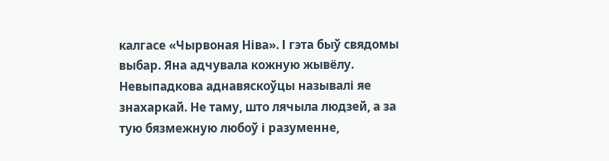калгасе «Чырвоная Ніва». І гэта быў свядомы выбар. Яна адчувала кожную жывёлу. Невыпадкова аднавяскоўцы называлі яе знахаркай. Не таму, што лячыла людзей, а за тую бязмежную любоў і разуменне,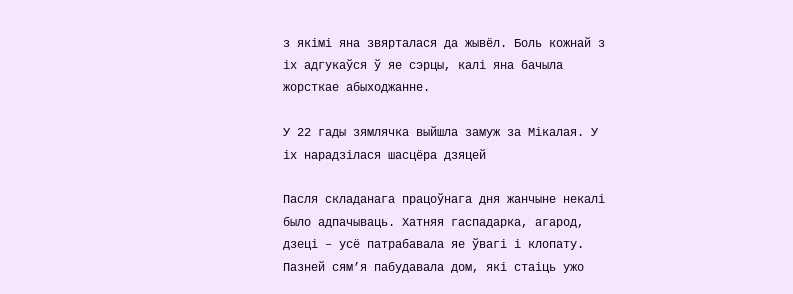з якімі яна звярталася да жывёл. Боль кожнай з іх адгукаўся ў яе сэрцы, калі яна бачыла жорсткае абыходжанне.

У 22 гады зямлячка выйшла замуж за Мікалая. У іх нарадзілася шасцёра дзяцей

Пасля складанага працоўнага дня жанчыне некалі было адпачываць. Хатняя гаспадарка, агарод, дзеці – усё патрабавала яе ўвагі і клопату. Пазней сям’я пабудавала дом, які стаіць ужо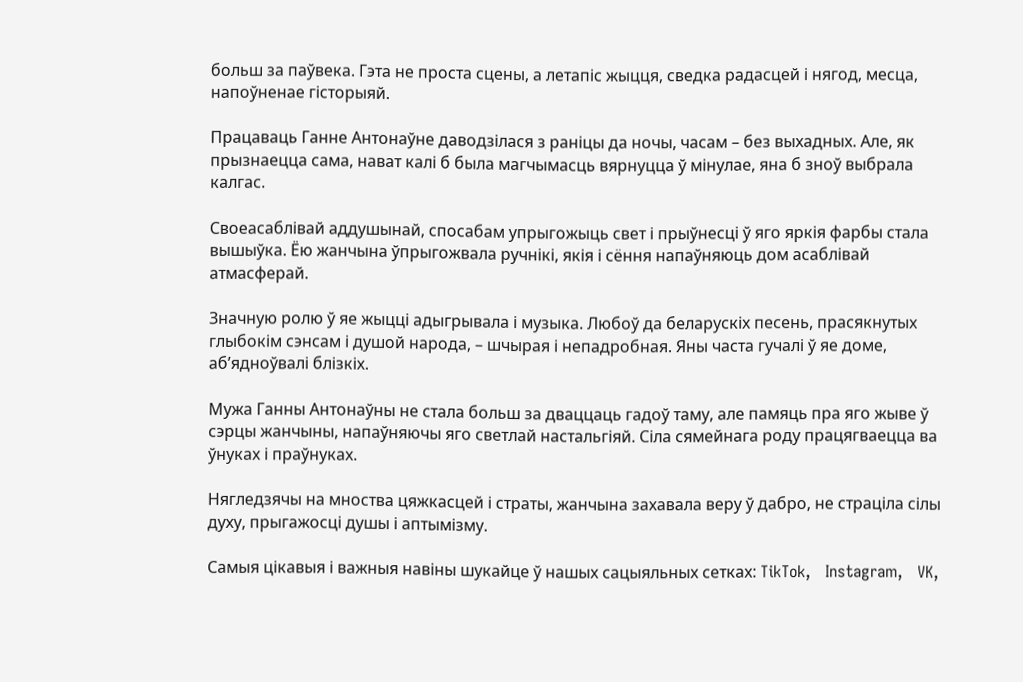больш за паўвека. Гэта не проста сцены, а летапіс жыцця, сведка радасцей і нягод, месца, напоўненае гісторыяй.

Працаваць Ганне Антонаўне даводзілася з раніцы да ночы, часам – без выхадных. Але, як прызнаецца сама, нават калі б была магчымасць вярнуцца ў мінулае, яна б зноў выбрала калгас.

Своеасаблівай аддушынай, спосабам упрыгожыць свет і прыўнесці ў яго яркія фарбы стала вышыўка. Ёю жанчына ўпрыгожвала ручнікі, якія і сёння напаўняюць дом асаблівай атмасферай.

Значную ролю ў яе жыцці адыгрывала і музыка. Любоў да беларускіх песень, прасякнутых глыбокім сэнсам і душой народа, – шчырая і непадробная. Яны часта гучалі ў яе доме, аб’ядноўвалі блізкіх.

Мужа Ганны Антонаўны не стала больш за дваццаць гадоў таму, але памяць пра яго жыве ў сэрцы жанчыны, напаўняючы яго светлай настальгіяй. Сіла сямейнага роду працягваецца ва ўнуках і праўнуках.

Нягледзячы на мноства цяжкасцей і страты, жанчына захавала веру ў дабро, не страціла сілы духу, прыгажосці душы і аптымізму.

Самыя цікавыя і важныя навіны шукайце ў нашых сацыяльных сетках: TikTok,   Instagram,   VK,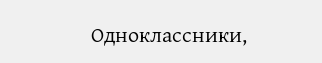Одноклассники,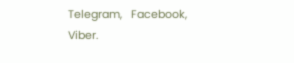Telegram,   Facebook,   Viber.